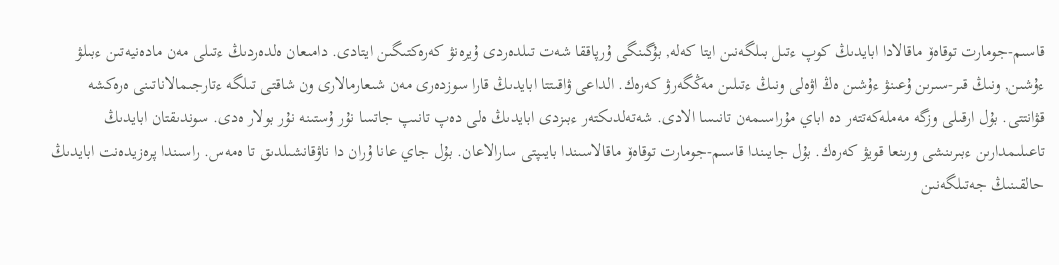قاسىم-جومارت توقاەۆ ماقالادا ابايدىڭ كوپ ءتىل بىلگەنىن ايتا كەلە, بۇگىنگى ۇرپاققا شەت تىلدەردى ۇيرەنۋ كەرەكتىگىن ايتادى. دامىعان ەلدەردىڭ ءتىلى مەن مادەنيەتىن ءبىلۋ ءۇشىن, ونىڭ قىر-سىرىن ۇعىنۋ ءۇشىن ەڭ اۋەلى ونىڭ ءتىلىن مەڭگەرۋ كەرەك. الداعى ۋاقىتتا ابايدىڭ قارا سوزدەرى مەن شىعارمالارى ون شاقتى تىلگە ءتارجىمالاناتىنى ەرەكشە قۋانتتى. بۇل ارقىلى وزگە مەملەكەتتەر دە اباي مۇراسىمەن تانىسا الادى. شەتەلدىكتەر ءبىزدى ابايدىڭ ەلى دەپ تانىپ جاتسا نۇر ۇستىنە نۇر بولار ەدى. سوندىقتان ابايدىڭ تاعىلىمدارىن ءبىرىنشى ورىنعا قويۋ كەرەك. بۇل جايىندا قاسىم-جومارت توقاەۆ ماقالاسىندا بايىپتى سارالاعان. بۇل جاي عانا ۇران دا ناۋقانشىلدىق تا ەمەس. راسىندا پرەزيدەنت ابايدىڭ حالقىنىڭ جەتىلگەنىن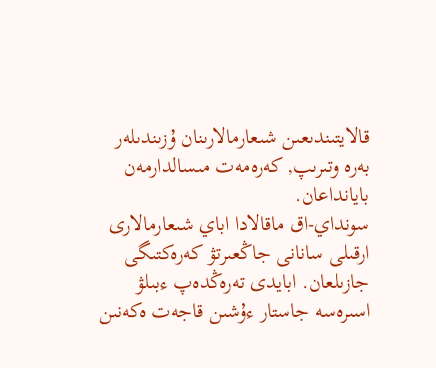قالايتىندىعىن شىعارمالارىنان ۇزىندىلەر بەرە وتىرىپ, كەرەمەت مىسالدارمەن بايانداعان.
سونداي-اق ماقالادا اباي شىعارمالارى ارقىلى سانانى جاڭعىرتۋ كەرەكتىگى جازىلعان. ابايدى تەرەڭدەپ ءبىلۋ اسىرەسە جاستار ءۇشىن قاجەت ەكەنىن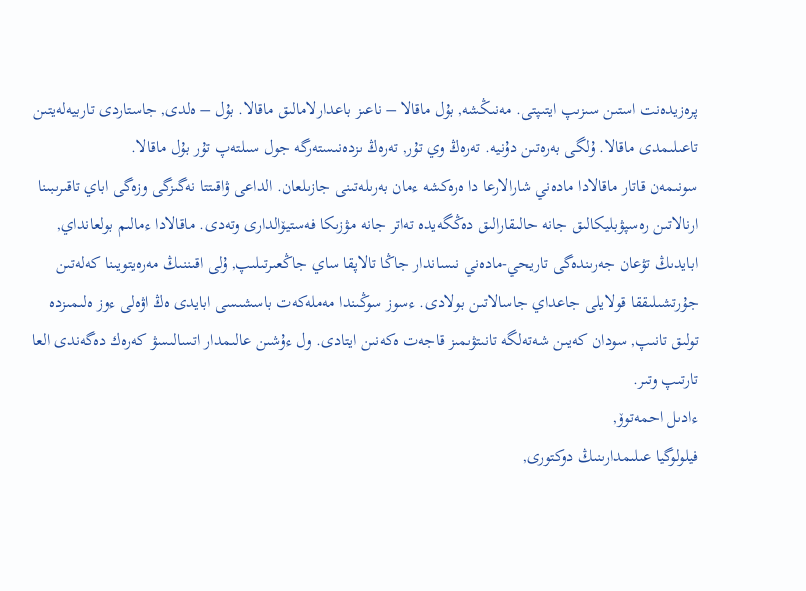پرەزيدەنت استىن سىزىپ ايتىپتى. مەنىڭشە, بۇل ماقالا – ناعىز باعدارلامالىق ماقالا. بۇل – ەلدى, جاستاردى تاربيەلەيتىن تاعىلىمدى ماقالا. ۇلگى بەرەتىن دۇنيە. تەرەڭ وي تۇر, تەرەڭ ىزدەنىستەرگە جول سىلتەپ تۇر بۇل ماقالا.
سونىمەن قاتار ماقالادا مادەني شارالارعا دا ەرەكشە ءمان بەرىلەتىنى جازىلعان. الداعى ۋاقىتتا نەگىزگى وزەگى اباي تاقىرىبىنا ارنالاتىن رەسپۋبليكالىق جانە حالىقارالىق دەڭگەيدە تەاتر جانە مۋزىكا فەستيۆالدارى وتەدى. ماقالادا ءمالىم بولعانداي, ابايدىڭ تۋعان جەرىندەگى تاريحي-مادەني نىساندار جاڭا تالاپقا ساي جاڭعىرتىلىپ, ۇلى اقىننىڭ مەرەيتويىنا كەلەتىن جۇرتشىلىققا قولايلى جاعداي جاسالاتىن بولادى. ءسوز سوڭىندا مەملەكەت باسشىسى ابايدى ەڭ اۋەلى ءوز ەلىمىزدە تولىق تانىپ, سودان كەيىن شەتەلگە تانىتۋىمىز قاجەت ەكەنىن ايتادى. ول ءۇشىن عالىمدار اتسالىسۋ كەرەك دەگەندى العا تارتىپ وتىر.
ءادىل احمەتوۆ,
فيلولوگيا عىلىمدارىنىڭ دوكتورى,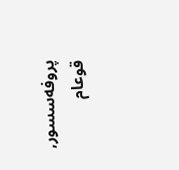پروفەسسور, قوعام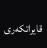قايراتكەرى